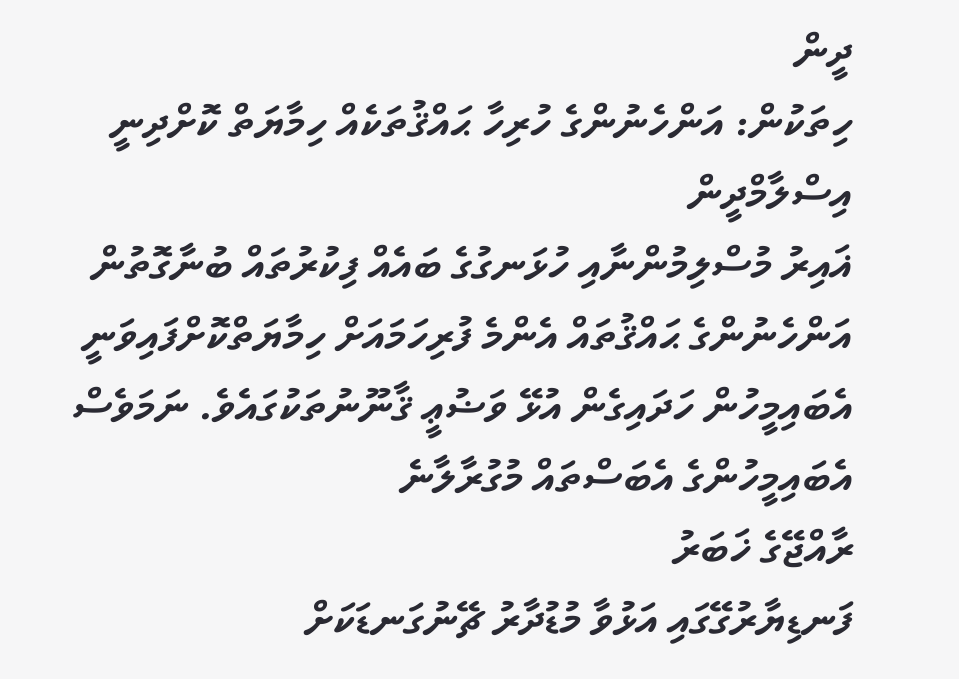ދީން
ހިތަކުން: އަންހެނުންގެ ހުރިހާ ޙައްޤުތަކެއް ހިމާޔަތް ކޮށްދިނީ އިސްލާމްދީން
ޣައިރު މުސްލިމުންނާއި ހުޅަނގުގެ ބައެއް ފިކުރުތައް ބުނާގޮތުން އަންހެނުންގެ ޙައްޤުތައް އެންމެ ފުރިހަމައަށް ހިމާޔަތްކޮށްފައިވަނީ އެބައިމީހުން ހަދައިގެން އުޅޭ ވަޟުޢީ ޤާނޫނުތަކުގައެވެ. ނަމަވެސް އެބައިމީހުންގެ އެބަސްތައް މުގުރާލާނެ
ރާއްޖޭގެ ޚަބަރު
ފަނޑިޔާރުގޭގައި އަޅުވާ މުޑުދާރު ޗޭނުގަނޑަކަށް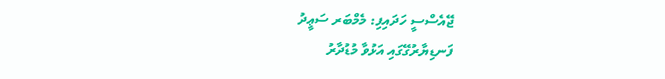ޖޭއެސްސީ ހަދައިފި: މެމްބަރ ސަޢީދު
ފަނޑިޔާރުގޭގައި އަޅުވާ މުޑުދާރު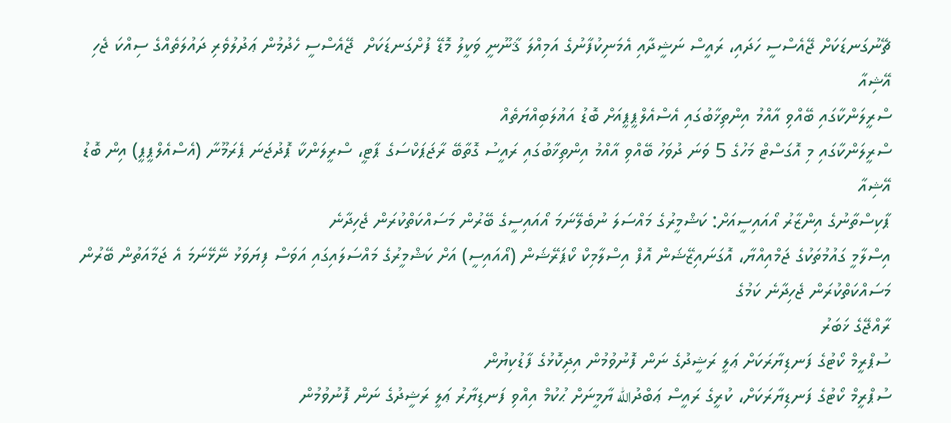ޗޭނުގަނޑަކަށް ޖޭއެސްސީ ހަދައި، ރައީސް ނަޝީދާއި އެމަނިކުފާނުގެ އަމިއްލަ ޤާނޫނީ ވަކީލު މޮޑޭ ފުށްގަނޑަކަށް  ޖޭއެސްސީ ހެދުމުން ޢަދުލުވެރި ދައުލަތެއްގެ ސިއްކަ ޖެހި
އޭޝިއާ
ސްރީލަންކާގައި ބޭއްވި އާއްމު އިންތިޚާބުގައި އެސްއެލްޕީޕީއަށް ބޮޑު އަޣުލަބިއްޔަތެއް
ސްރީލަންކާގައި މި އޮގަސްޓް މަހުގެ 5 ވަނަ ދުވަހު ބޭއްވި އާއްމު އިންތިޚާބުގައި ރައީސު ގޮތާބޭ ރާޖަޕަކްސަގެ ޕާޓީ، ސްރީލަންކާ ޕޮދުޖަނަ ޕެރަމޫނާ (އެސްއެލްޕީޕީ) އިން ބޮޑު
އޭޝިއާ
ޕާކިސްތާނުގެ އިންޒާރު އޯއައިސީއަށް: ކަޝްމީރުގެ މައްސަލަ ނުބެލޭނަމަ އޯއައިސީގެ ބޭރުން މަސައްކަތްކުރަން ޖެހިދާނެ
އިސްލާމީ ގައުމުތަކުގެ ޖަމްއިއްޔާ، އޮގަނައިޒޭޝަން އޮފް އިސްލާމިކް ކޯޕަރޭޝަން (އޯއައިސީ) އަށް ކަޝްމީރުގެ މައްސަލައިގައި އަވަސް ފިޔަވަޅު ނޭޅޭނަމަ އެ ޖަމާއަތުން ބޭރުން މަސައްކަތްކުރަން ޖެހިދާނެ ކަމުގެ
ރާއްޖޭގެ ޚަބަރު
ސުޕްރީމް ކޯޓުގެ ފަނޑިޔާރަކަށް ޢަލީ ރަޝީދުގެ ނަން ފޮނުވުމުން އިދިކޮޅުގެ ފާޑުކިޔުން
ސުޕްރީމް ކޯޓުގެ ފަނޑިޔާރަކަށް، ކުރީގެ ރައީސް ޢަބްދުالله ޔާމީނަށް ޙުކުމް އިއްވި ފަނޑިޔާރު ޢަލީ ރަޝީދުގެ ނަން ފޮނުވުމުން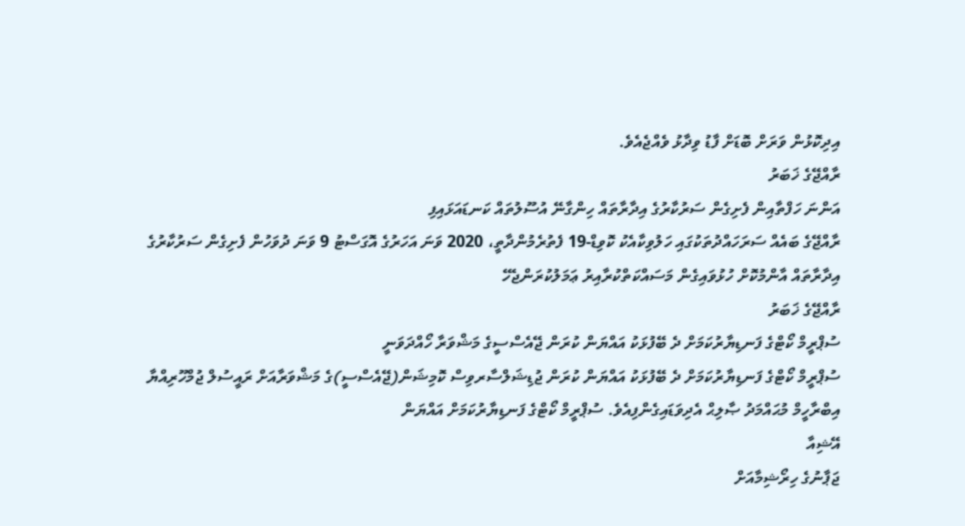އިދިކޮޅުން ވަރަށް ބޮޑަށް ފާޑު ވިދާޅު ވެއްޖެއެވެ.
ރާއްޖޭގެ ޚަބަރު
އަންނަ ހަފްތާއިން ފެށިގެން ސަރުކާރުގެ އިދާރާތައް ހިންގާނޭ އުސޫލުތައް ކަނޑައަޅައިފި
ރާއްޖޭގެ ބައެއް ސަރަހައްދުތަކުގައި ހަލުވިކާއެކު ކޮވިޑް-19 ފެތުރެމުންދާތީ، 2020 ވަނަ އަހަރުގެ އޮގަސްޓު 9 ވަނަ ދުވަހުން ފެށިގެން ސަރުކާރުގެ އިދާރާތައް އާންމުކޮށް ހުޅުވައިގެން މަސައްކަތްކުރާއިރު ޢަމަލުކުރަންޖެހޭ
ރާއްޖޭގެ ޚަބަރު
ސުޕްރީމް ކޯޓްގެ ފަނޑިޔާރުކަމަށް ދެ ބޭފުޅަކު އައްޔަން ކުރަން ޖޭއެސްސީގެ މަޝްވަރާ ހޯއްދަވަނީ
ސުޕްރީމް ކޯޓްގެ ފަނޑިޔާރުކަމަށް ދެ ބޭފުޅަކު އައްޔަން ކުރަން ޖުޑިޝަލްސާރވިސް ކޮމިޝަން(ޖޭއެސްސީ)ގެ މަޝްވަރާއަށް ރައީސުލް ޖުމްހޫރިއްޔާ އިބްރާހީމް މުޙައްމަދު ޞާލިޙް އެދިވަޑައިގެންފިއެވެ. ސުޕްރީމް ކޯޓްގެ ފަނޑިޔާރުކަމަށް އައްޔަން
އޭޝިއާ
ޖަޕާނުގެ ހިރޯޝިމާއަށް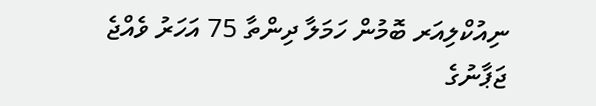ނިއުކްލިއަރ ބޮމުން ހަމަލާ ދިންތާ 75 އަހަރު ވެއްޖެ
ޖަޕާނުގެ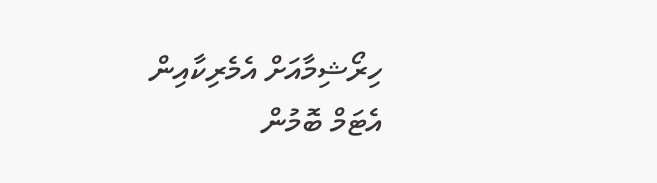ހިރޯޝިމާއަށް އެމެރިކާއިން އެޓަމް ބޮމުން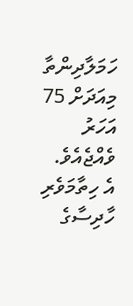ހަމަލާދިންތާ މިއަދަށް 75 އަހަރު ވެއްޖެއެވެ. އެ ހިތާމަވެރި ހާދިސާގެ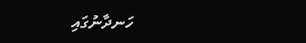ހަނދާނުގައި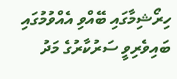ހިރޯޝިމާގައި ބޭއްވި އެއްވުމުގައި ބައިވެރިވީ ސަރުކާރުގެ މަދު